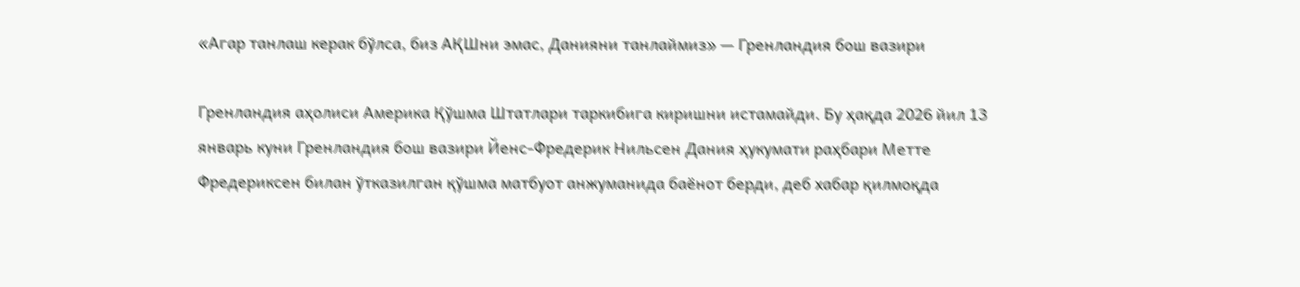«Агар танлаш керак бўлса, биз АҚШни эмас, Данияни танлаймиз» — Гренландия бош вазири

Гренландия аҳолиси Америка Қўшма Штатлари таркибига киришни истамайди. Бу ҳақда 2026 йил 13 январь куни Гренландия бош вазири Йенс-Фредерик Нильсен Дания ҳукумати раҳбари Метте Фредериксен билан ўтказилган қўшма матбуот анжуманида баёнот берди, деб хабар қилмоқда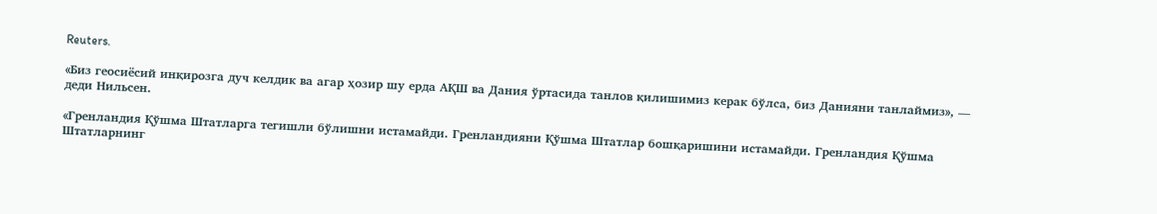Reuters.

«Биз геосиёсий инқирозга дуч келдик ва агар ҳозир шу ерда АҚШ ва Дания ўртасида танлов қилишимиз керак бўлса, биз Данияни танлаймиз», — деди Нильсен.

«Гренландия Қўшма Штатларга тегишли бўлишни истамайди. Гренландияни Қўшма Штатлар бошқаришини истамайди. Гренландия Қўшма Штатларнинг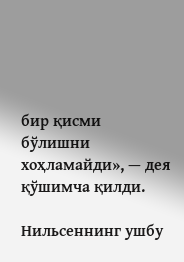бир қисми бўлишни хоҳламайди», — дея қўшимча қилди.

Нильсеннинг ушбу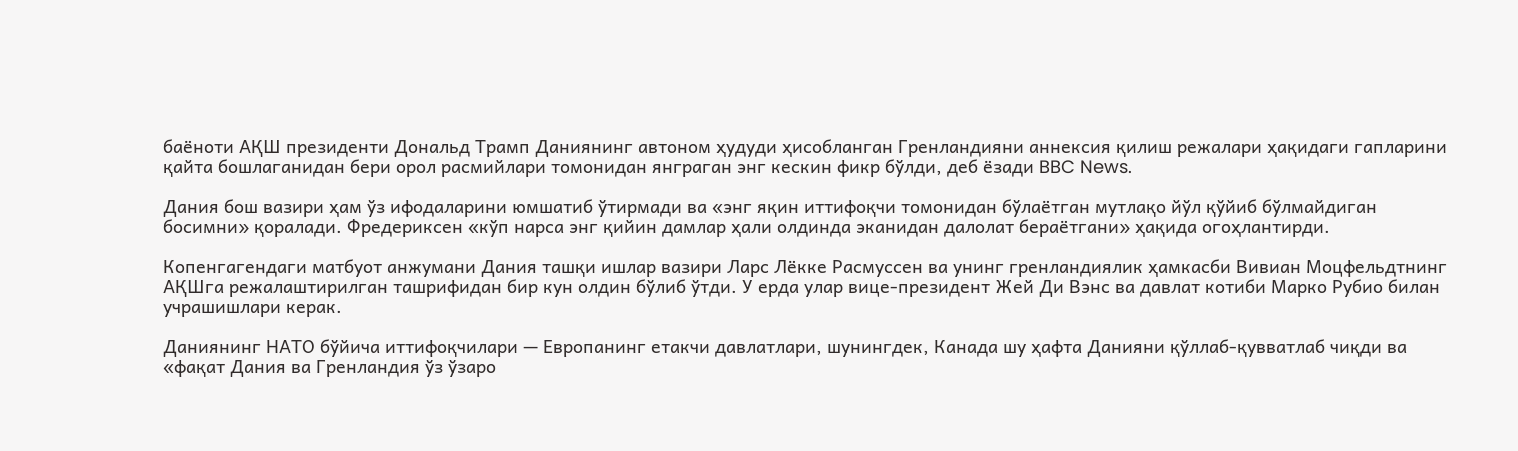баёноти АҚШ президенти Дональд Трамп Даниянинг автоном ҳудуди ҳисобланган Гренландияни аннексия қилиш режалари ҳақидаги гапларини қайта бошлаганидан бери орол расмийлари томонидан янграган энг кескин фикр бўлди, деб ёзади BBC News.

Дания бош вазири ҳам ўз ифодаларини юмшатиб ўтирмади ва «энг яқин иттифоқчи томонидан бўлаётган мутлақо йўл қўйиб бўлмайдиган босимни» қоралади. Фредериксен «кўп нарса энг қийин дамлар ҳали олдинда эканидан далолат бераётгани» ҳақида огоҳлантирди.

Копенгагендаги матбуот анжумани Дания ташқи ишлар вазири Ларс Лёкке Расмуссен ва унинг гренландиялик ҳамкасби Вивиан Моцфельдтнинг АҚШга режалаштирилган ташрифидан бир кун олдин бўлиб ўтди. У ерда улар вице-президент Жей Ди Вэнс ва давлат котиби Марко Рубио билан учрашишлари керак.

Даниянинг НАТО бўйича иттифоқчилари — Европанинг етакчи давлатлари, шунингдек, Канада шу ҳафта Данияни қўллаб-қувватлаб чиқди ва «фақат Дания ва Гренландия ўз ўзаро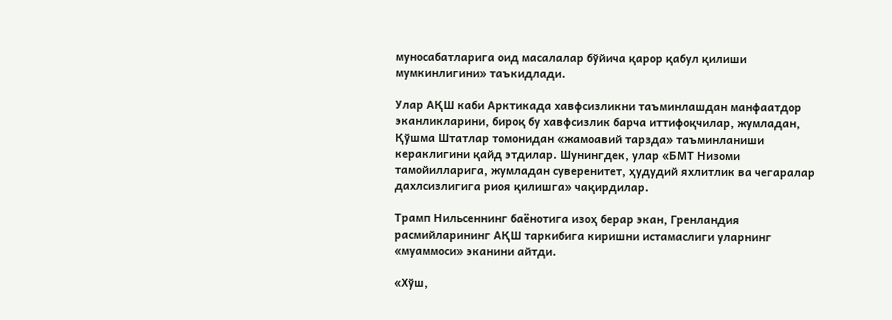муносабатларига оид масалалар бўйича қарор қабул қилиши мумкинлигини» таъкидлади.

Улар АҚШ каби Арктикада хавфсизликни таъминлашдан манфаатдор эканликларини, бироқ бу хавфсизлик барча иттифоқчилар, жумладан, Қўшма Штатлар томонидан «жамоавий тарзда» таъминланиши кераклигини қайд этдилар. Шунингдек, улар «БМТ Низоми тамойилларига, жумладан суверенитет, ҳудудий яхлитлик ва чегаралар дахлсизлигига риоя қилишга» чақирдилар.

Трамп Нильсеннинг баёнотига изоҳ берар экан, Гренландия расмийларининг АҚШ таркибига киришни истамаслиги уларнинг «муаммоси» эканини айтди.

«Хўш,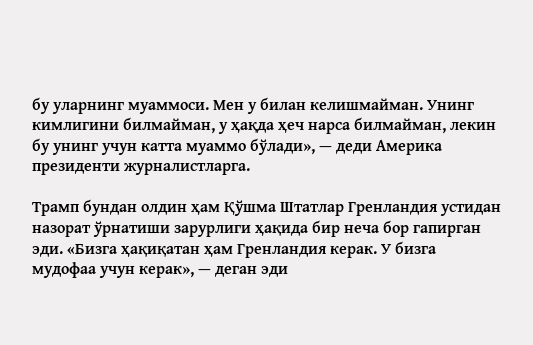бу уларнинг муаммоси. Мен у билан келишмайман. Унинг кимлигини билмайман, у ҳақда ҳеч нарса билмайман, лекин бу унинг учун катта муаммо бўлади», — деди Америка президенти журналистларга.

Трамп бундан олдин ҳам Қўшма Штатлар Гренландия устидан назорат ўрнатиши зарурлиги ҳақида бир неча бор гапирган эди. «Бизга ҳақиқатан ҳам Гренландия керак. У бизга мудофаа учун керак», — деган эди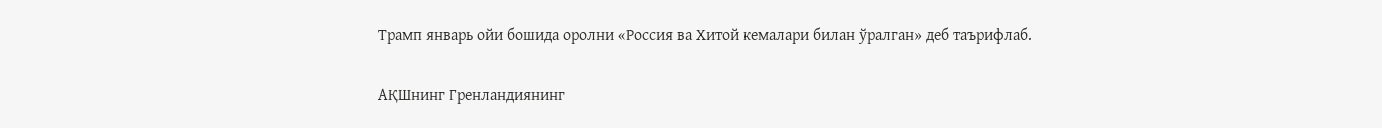Трамп январь ойи бошида оролни «Россия ва Хитой кемалари билан ўралган» деб таърифлаб.

АҚШнинг Гренландиянинг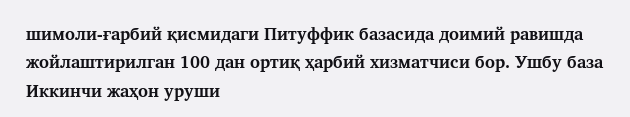шимоли-ғарбий қисмидаги Питуффик базасида доимий равишда жойлаштирилган 100 дан ортиқ ҳарбий хизматчиси бор. Ушбу база Иккинчи жаҳон уруши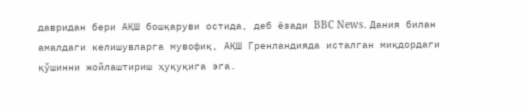давридан бери АҚШ бошқаруви остида, деб ёзади BBC News. Дания билан амалдаги келишувларга мувофиқ, АҚШ Гренландияда исталган миқдордаги қўшинни жойлаштириш ҳуқуқига эга.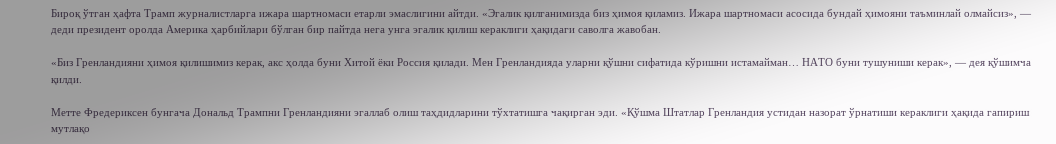Бироқ ўтган ҳафта Трамп журналистларга ижара шартномаси етарли эмаслигини айтди. «Эгалик қилганимизда биз ҳимоя қиламиз. Ижара шартномаси асосида бундай ҳимояни таъминлай олмайсиз», — деди президент оролда Америка ҳарбийлари бўлган бир пайтда нега унга эгалик қилиш кераклиги ҳақидаги саволга жавобан.

«Биз Гренландияни ҳимоя қилишимиз керак, акс ҳолда буни Хитой ёки Россия қилади. Мен Гренландияда уларни қўшни сифатида кўришни истамайман… НАТО буни тушуниши керак», — дея қўшимча қилди.

Метте Фредериксен бунгача Дональд Трампни Гренландияни эгаллаб олиш таҳдидларини тўхтатишга чақирган эди. «Қўшма Штатлар Гренландия устидан назорат ўрнатиши кераклиги ҳақида гапириш мутлақо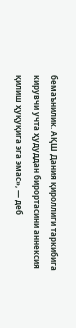бемаънилик. АҚШ Дания қироллиги таркибига кирувчи учта ҳудуддан бирортасини аннексия қилиш ҳуқуқига эга эмас», — деб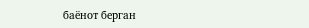баёнот берган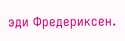эди Фредериксен.